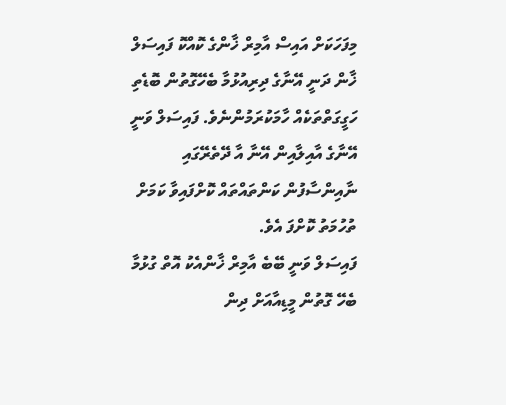މިފަހަކަށް އައިސް އާމިރް ޚާންގެ ކޮއްކޮ ފައިސަލް ޚާން ދަނީ އޭނާގެ ދިރިއުޅުމާ ބެހޭގޮތުން ބޮޑެތި ހަގީގަތްތަކެއް ހާމަކުރަމުންނެވެ. ފައިސަލް ވަނީ އޭނާގެ އާއިލާއިން އޭނާ އާ ދޭތެރޭގައި ނާއިންސާފުން ކަންތައްތައް ކޮށްފައިވާ ކަމަށް ތުހުމަތު ކޮށްފަ އެވެ.
ފައިސަލް ވަނީ ބޭބެ އާމިރް ޚާންއެކު އޮތް ގުޅުމާ ބެހޭ ގޮތުން މީޑިއާއަށް ދިން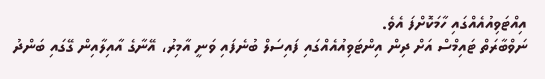އިއްޓަވިއުއެއްގައި ހާމަކޮށްފަ އެވެ.
ނަވްބާރަތް ޓައިމްސް އަށް ދިން އިންޓަވިއުއެއްގައި ފައިސަލް ބުނެފައި ވަނީ އާމިރު، އޭނާގެ އާއިލާއިން ގޭގައި ބަންދު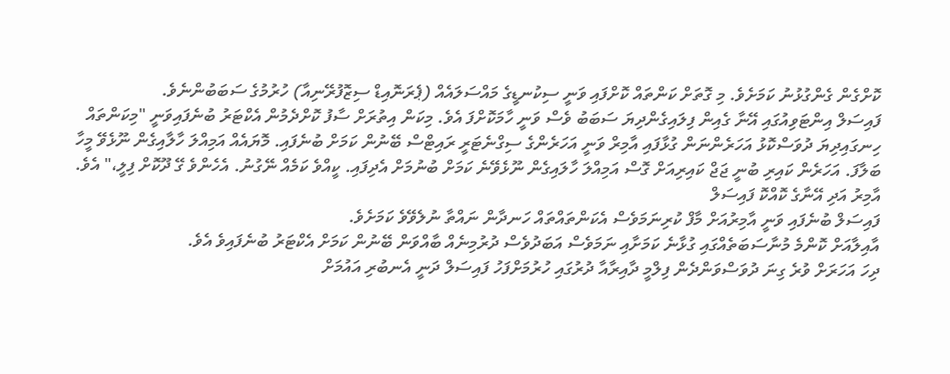ކޮށްގެން ގެންގުޅުނު ކަމަށެވެ. މި ގޮތަށް ކަންތައް ކޮށްފައި ވަނީ ސިކުނޑީގެ މައްސަލައެއް (ޕެރަނޮއިޑް ސިޒޮފުރޭނިއާ) ހުރުމުގެ ސަބަބުންނެވެ.
ފައިސަލް އިންޓަވިއުގައި އޭނާ ގެއިން ފިލައިގެންދިޔަ ސަބަބު ވެސް ވަނީ ހާމަކޮށްފަ އެވެ. މިކަން އިތުރަށް ސާފު ކޮށްދެމުން އެކްޓަރު ބުނެފައިވަނީ "މިކަންތައް ހިނގައިދިޔަ ދުވަސްކޮޅު އަހަރެންނަން ގުޅާފައި އާމިރް ވަނީ އަހަރެންގެ ސިގްނެޓަރީ ރައިޓްސް ބޭނުން ކަމަށް ބުނެފައި. މޮޔައެއް އަމިއްލަ ހާލާއިގެން ނޫޅެވޭ މީހާ ބަލާފަ. އަހަރެން ކައިރި ބުނީ ޖަޖް ކައިރިއަށް ގޮސް އަމިއްލަ ހާލައިގެން ނޫޅެވޭނެ ކަމަށް ބުނުމަށް އެދިފައި. ކީއްވެ ކަމެއް ނޭގުނު. އެހެންވެ ގޭ ދޫކޮށް ފިލީ،" އެވެ.
އާމިރު އަދި އޭނާގެ ކޮއްކޮ ފައިސަލް
ފައިސަލް ބުނެފައި ވަނީ އާމިރުއަށް މާފް ކުރިނަމަވެސް އެކަންތައްތައް ހަނދާން ނައްތާ ނުލެވޭވެ ކަމަށެވެ.
އާއިލާއަށް ކޮންމެ މުނާސަބަތެއްގައި ގުޅާނެ ކަމަށާއި ނަމަވެސް އަބަދުވެސް ދުރުމިނެއް ބާއްވަން ބޭނުން ކަމަށް އެކްޓަރު ބުނެފައިވެ އެވެ.
ދިހަ އަހަރަށް ވުރެ ގިނަ ދުވަސްވަންދެން ފިލްމީ ދާއިރާއާ ދުރުގައި ހުރުމަށްފަހު ފައިސަލް ދަނީ އެނބުރި އައުމަށް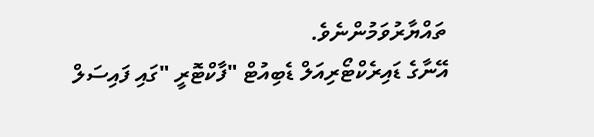ތައްޔާރުވަމުންނެވެ.
އޭނާގެ ޑައިރެކްޓޯރިއަލް ޑެބިއުޓް "ފާކްޓޮރީ "ގައި ފައިސަލް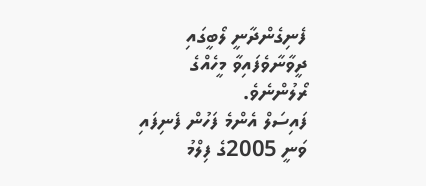ފެނިގެންދާނީ ލޯބީގައި ދީވާނާވެފައިވާ މީހެއްގެ ރޯލުންނެވެ.
ފައިސަލް އެންމެ ފަހުން ފެނިފައި ވަނީ 2005ގެ ފިލްމު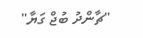"ޗާންދު ބުޖް ގަޔާ"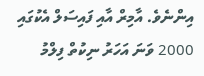އިންނެވެ. އާމިރް އާއި ފައިސަލް އެކުގައި 2000 ވަނަ އަހަރު ނިކުތް ފިލްމު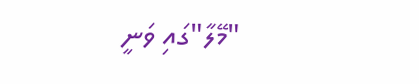"މޭލާ"ގައި ވަނީ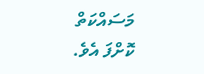މަސައްކަތް ކޮށްފަ އެވެ.